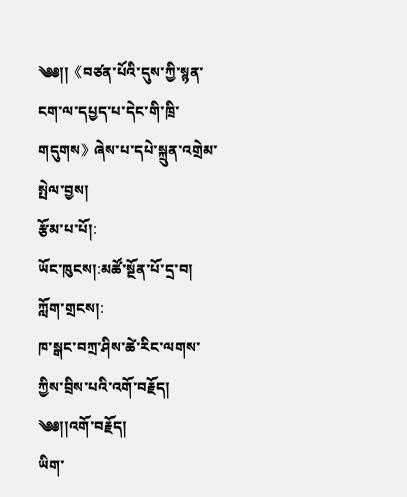༄༅།།《བཙན་པོའི་དུས་ཀྱི་སྙན་ངག་ལ་དཔྱད་པ་དེང་གི་ཁྲི་གདུགས》ཞེས་པ་དཔེ་སྐྲུན་འགྲེམ་སྤེལ་བྱས།
རྩོམ་པ་པོ།:
ཡོང་ཁུངས།:མཚོ་སྔོན་པོ་དྲ་བ།
ཀློག་གྲངས།:
ཁ་སྒང་བཀྲ་ཤིས་ཚེ་རིང་ལགས་ཀྱིས་བྲིས་པའི་འགོ་བརྗོད།
༄༅།།འགོ་བརྗོད།
ཡིག་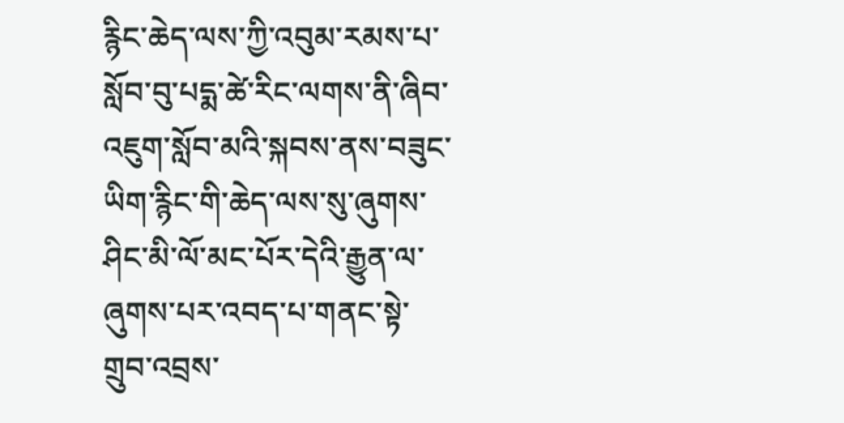རྙིང་ཆེད་ལས་ཀྱི་འབུམ་རམས་པ་སློབ་བུ་པདྨ་ཚེ་རིང་ལགས་ནི་ཞིབ་འཇུག་སློབ་མའི་སྐབས་ནས་བཟུང་ཡིག་རྙིང་གི་ཆེད་ལས་སུ་ཞུགས་ཤིང་མི་ལོ་མང་པོར་དེའི་རྒྱུན་ལ་ཞུགས་པར་འབད་པ་གནང་སྟེ་གྲུབ་འབྲས་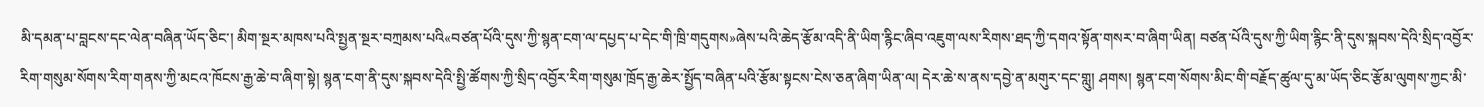མི་དམན་པ་བླངས་དང་ལེན་བཞིན་ཡོད་ཅིང་། མིག་སྔར་མཁས་པའི་སྤྱན་སྔར་བཀྲམས་པའི«བཙན་པོའི་དུས་ཀྱི་སྙན་ངག་ལ་དཔྱད་པ་དེང་གི་ཁྲི་གདུགས»ཞེས་པའི་ཆེད་རྩོམ་འདི་ནི་ཡིག་རྙིང་ཞིབ་འཇུག་ལས་རིགས་ཐད་ཀྱི་དགའ་སྟོན་གསར་བ་ཞིག་ཡིན། བཙན་པོའི་དུས་ཀྱི་ཡིག་རྙིང་ནི་དུས་སྐབས་དེའི་སྲིད་འབྱོར་རིག་གསུམ་སོགས་རིག་གནས་ཀྱི་མངའ་ཁོངས་རྒྱ་ཆེ་བ་ཞིག་སྟེ། སྙན་ངག་ནི་དུས་སྐབས་དེའི་སྤྱི་ཚོགས་ཀྱི་སྲིད་འབྱོར་རིག་གསུམ་ཁྲོད་རྒྱ་ཆེར་སྤྱོད་བཞིན་པའི་རྩོམ་སྟངས་ངེས་ཅན་ཞིག་ཡིན་ལ། དེར་ཆེ་ས་ནས་དབྱེ་ན་མགུར་དང་གླུ། ཤགས། སྙན་ངག་སོགས་མིང་གི་བརྗོད་ཚུལ་དུ་མ་ཡོད་ཅིང་རྩོམ་ལུགས་ཀྱང་མི་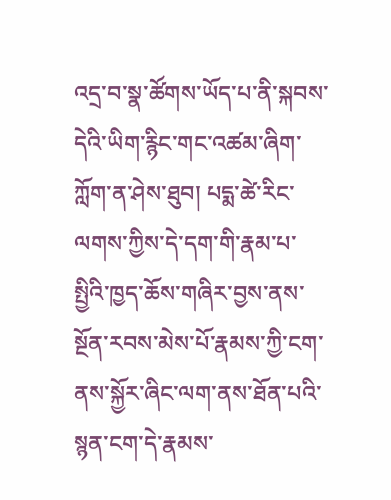འདྲ་བ་སྣ་ཚོགས་ཡོད་པ་ནི་སྐབས་དེའི་ཡིག་རྙིང་གང་འཚམ་ཞིག་ཀློག་ན་ཤེས་ཐུབ། པདྨ་ཚེ་རིང་ལགས་ཀྱིས་དེ་དག་གི་རྣམ་པ་སྤྱིའི་ཁྱད་ཆོས་གཞིར་བྱས་ནས་སྔོན་རབས་མེས་པོ་རྣམས་ཀྱི་ངག་ནས་སྐྱོར་ཞིང་ལག་ནས་ཐོན་པའི་སྙན་ངག་དེ་རྣམས་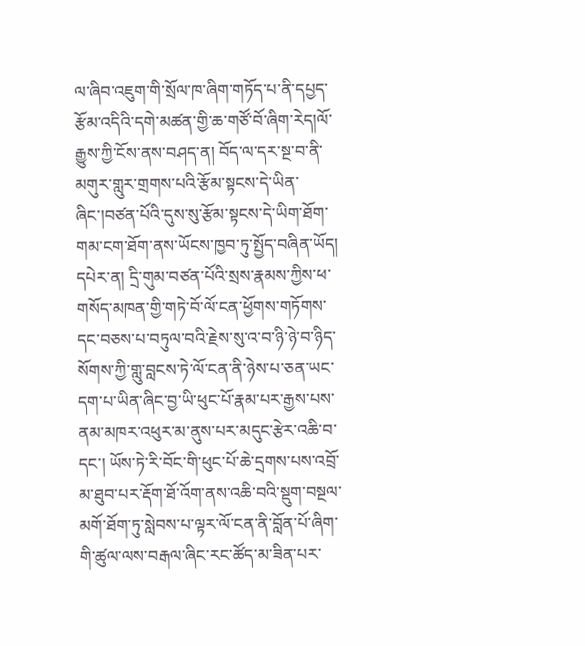ལ་ཞིབ་འཇུག་གི་སྲོལ་ཁ་ཞིག་གཏོད་པ་ནི་དཔྱད་རྩོམ་འདིའི་དགེ་མཚན་གྱི་ཆ་གཙོ་བོ་ཞིག་རེད།ལོ་རྒྱུས་ཀྱི་ངོས་ནས་བཤད་ན། བོད་ལ་དར་སྔ་བ་ནི་མགུར་གླུར་གྲགས་པའི་རྩོམ་སྟངས་དེ་ཡིན་ཞིང་།བཙན་པོའི་དུས་སུ་རྩོམ་སྟངས་དེ་ཡིག་ཐོག་གམ་ངག་ཐོག་ནས་ཡོངས་ཁྱབ་ཏུ་སྤྱོད་བཞིན་ཡོད། དཔེར་ན། དྲི་གུམ་བཙན་པོའི་སྲས་རྣམས་ཀྱིས་ཕ་གསོད་མཁན་གྱི་གཏེ་བོ་ལོ་ངན་ཕྱོགས་གཏོགས་དང་བཅས་པ་བཏུལ་བའི་རྗེས་སུ་འ་བ་ཉི་ཉེ་བ་ཉིད་སོགས་ཀྱི་གླུ་བླངས་ཏེ་ལོ་ངན་ནི་ཉེས་པ་ཅན་ཡང་དག་པ་ཡིན་ཞིང་བྱ་ཡི་ཕུང་པོ་རྣམ་པར་རྒྱས་པས་ནམ་མཁར་འཕུར་མ་ནུས་པར་མདུང་རྩེར་འཆི་བ་དང་། ཡོས་ཏེ་རི་བོང་གི་ཕུང་པོ་ཆེ་དྲགས་པས་འབྲོ་མ་ཐུབ་པར་རྡོག་ཐོ་འོག་ནས་འཆི་བའི་སྡུག་བསྔལ་མགོ་ཐོག་ཏུ་སླེབས་པ་ལྟར་ལོ་ངན་ནི་བློན་པོ་ཞིག་གི་ཚུལ་ལས་བརྒལ་ཞིང་རང་ཚོད་མ་ཟིན་པར་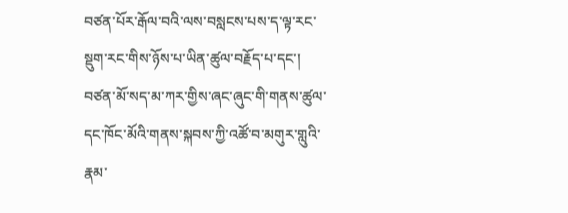བཙན་པོར་རྒོལ་བའི་ལས་བསླངས་པས་ད་ལྟ་རང་སྡུག་རང་གིས་ཉོས་པ་ཡིན་ཚུལ་བརྗོད་པ་དང་། བཙན་མོ་སད་མ་ཀར་གྱིས་ཞང་ཞུང་གི་གནས་ཚུལ་དང་ཁོང་མོའི་གནས་སྐབས་ཀྱི་འཚོ་བ་མགུར་གླུའི་རྣམ་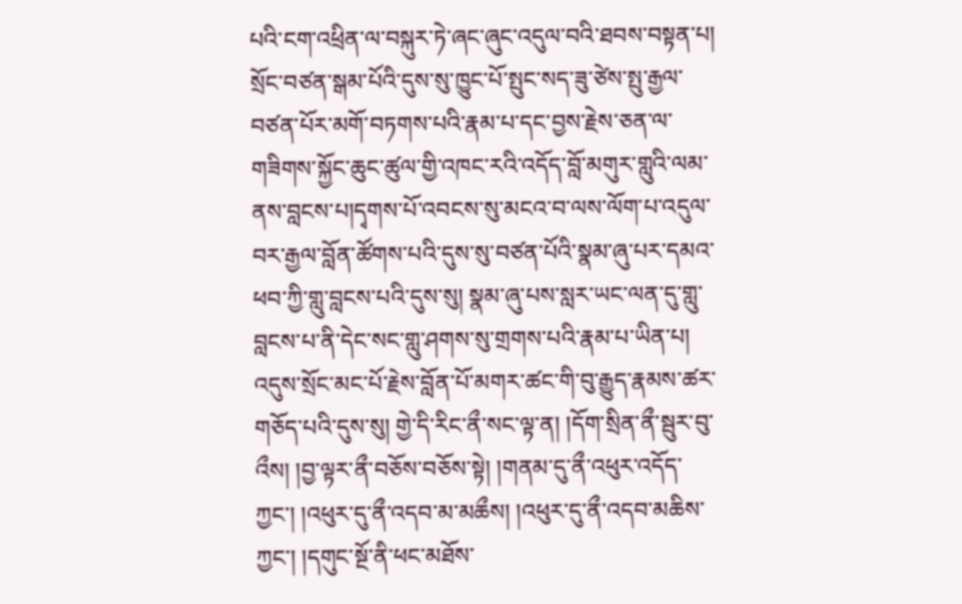པའི་ངག་འཕྲིན་ལ་བསྐུར་ཏེ་ཞང་ཞུང་འདུལ་བའི་ཐབས་བསྟན་པ། སྲོང་བཙན་སྒམ་པོའི་དུས་སུ་ཁྱུང་པོ་སྤུང་སད་ཟུ་ཙེས་སྤུ་རྒྱལ་བཙན་པོར་མགོ་བཏགས་པའི་རྣམ་པ་དང་བྱས་རྗེས་ཅན་ལ་གཟིགས་སྐྱོང་ཆུང་ཚུལ་གྱི་འཁང་རའི་འདོད་བློ་མགུར་གླུའི་ལམ་ནས་བླངས་པ།དྭགས་པོ་འབངས་སུ་མངའ་བ་ལས་ལོག་པ་འདུལ་བར་རྒྱལ་བློན་ཚོགས་པའི་དུས་སུ་བཙན་པོའི་སྣམ་ཞུ་པར་དམའ་ཕབ་ཀྱི་གླུ་བླངས་པའི་དུས་སུ། སྣམ་ཞུ་པས་སླར་ཡང་ལན་དུ་གླུ་བླངས་པ་ནི་དེང་སང་གླུ་ཤགས་སུ་གྲགས་པའི་རྣམ་པ་ཡིན་པ། འདུས་སྲོང་མང་པོ་རྗེས་བློན་པོ་མགར་ཚང་གི་བུ་རྒྱུད་རྣམས་ཚར་གཅོད་པའི་དུས་སུ། གྱེ་དི་རིང་ནྀ་སང་ལྟ་ན། །དོག་སྲིན་ནྀ་སྦུར་བུ་འྀས། །བྱ་ལྟར་ནྀ་བཅོས་བཅོས་སྟེ། །གནམ་དུ་ནྀ་འཕུར་འདོད་ཀྱང་། །འཕུར་དུ་ནྀ་འདབ་མ་མཆྀས། །འཕུར་དུ་ནྀ་འདབ་མཆིས་ཀྱང་། །དགུང་སྔོ་ནི་ཕང་མཐོས་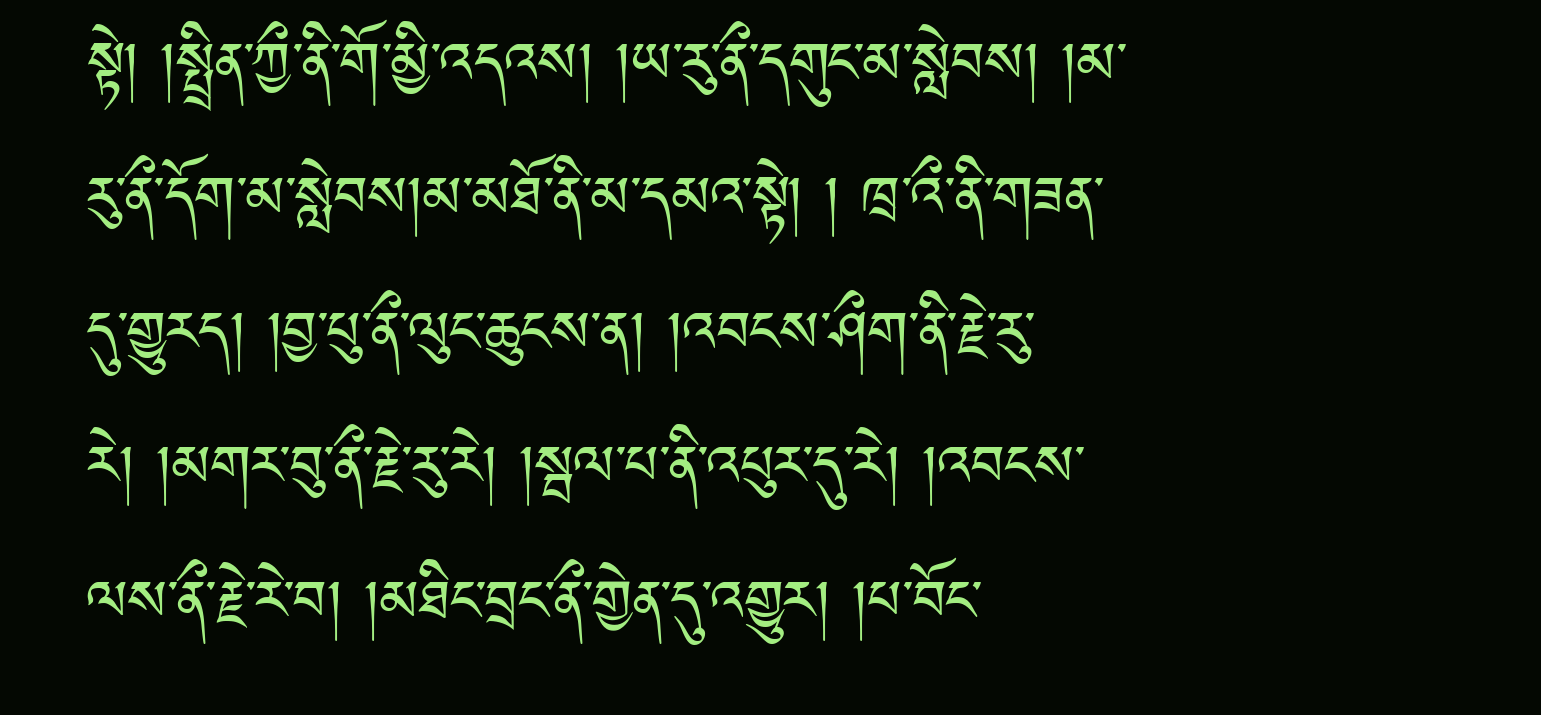སྟེ། །སྤྲིན་ཀྱྀ་ནི་གོ་མྱི་འདའས། །ཡ་རུ་ནྀ་དགུང་མ་སླེབས། །མ་རུ་ནྀ་དོག་མ་སླེབས།མ་མཐོ་ནི་མ་དམའ་སྟེ། ། ཁྲ་འྀ་ནི་གཟན་དུ་གྱུརད། །བྱ་པུ་ནྀ་ལུང་ཆུངས་ན། །འབངས་ཤྀག་ནི་རྗེ་རུ་རེ། །མགར་བུ་ནྀ་རྗེ་རུ་རེ། །སྦལ་པ་ནི་འཔུར་དུ་རེ། །འབངས་ལས་ནྀ་རྗེ་རེ་བ། །མཐིང་བྲང་ནྀ་གྱེན་དུ་འགྱུར། །པ་བོང་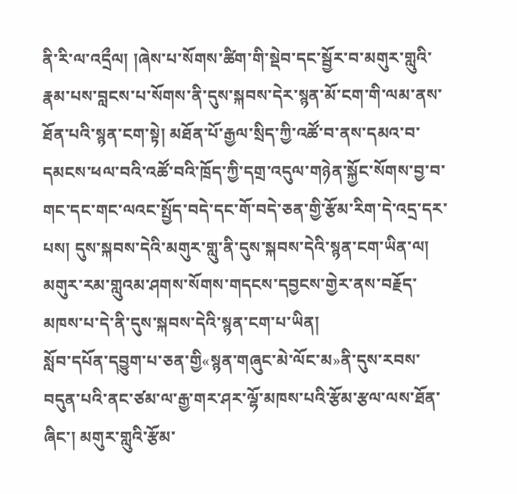ནི་རི་ལ་འདྲྀལ། །ཞེས་པ་སོགས་ཚིག་གི་སྡེབ་དང་སྦྱོར་བ་མགུར་གླུའི་རྣམ་པས་བླངས་པ་སོགས་ནི་དུས་སྐབས་དེར་སྙན་མོ་ངག་གི་ལམ་ནས་ཐོན་པའི་སྙན་ངག་སྟེ། མཐོན་པོ་རྒྱལ་སྲིད་ཀྱི་འཚོ་བ་ནས་དམའ་བ་དམངས་ཕལ་བའི་འཚོ་བའི་ཁྲོད་ཀྱི་དགྲ་འདུལ་གཉེན་སྐྱོང་སོགས་བྱ་བ་གང་དང་གང་ལའང་སྤྱོད་བདེ་དང་གོ་བདེ་ཅན་གྱི་རྩོམ་རིག་དེ་འདྲ་དར་པས། དུས་སྐབས་དེའི་མགུར་གླུ་ནི་དུས་སྐབས་དེའི་སྙན་ངག་ཡིན་ལ། མགུར་རམ་གླུའམ་ཤགས་སོགས་གདངས་དབྱངས་གྱེར་ནས་བརྗོད་མཁས་པ་དེ་ནི་དུས་སྐབས་དེའི་སྙན་ངག་པ་ཡིན།
སློབ་དཔོན་དབྱུག་པ་ཅན་གྱི«སྙན་གཞུང་མེ་ལོང་མ»ནི་དུས་རབས་བདུན་པའི་ནང་ཙམ་ལ་རྒྱ་གར་ཤར་ལྷོ་མཁས་པའི་རྩོམ་རྩལ་ལས་ཐོན་ཞིང་། མགུར་གླུའི་རྩོམ་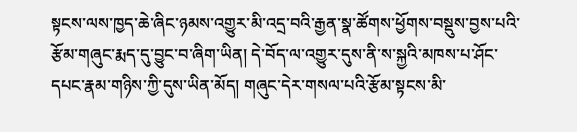སྟངས་ལས་ཁྱད་ཆེ་ཞིང་ཉམས་འགྱུར་མི་འདྲ་བའི་རྒྱན་སྣ་ཚོགས་ཕྱོགས་བསྡུས་བྱས་པའི་རྩོམ་གཞུང་རྨད་དུ་བྱུང་བ་ཞིག་ཡིན། དེ་བོད་ལ་འགྱུར་དུས་ནི་ས་སྐྱའི་མཁས་པ་ཤོང་དཔང་རྣམ་གཉིས་ཀྱི་དུས་ཡིན་མོད། གཞུང་དེར་གསལ་པའི་རྩོམ་སྟངས་མི་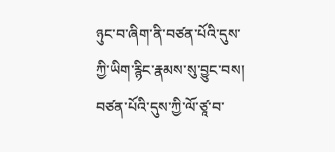ཉུང་བ་ཞིག་ནི་བཙན་པོའི་དུས་ཀྱི་ཡིག་རྙིང་རྣམས་སུ་བྱུང་བས། བཙན་པོའི་དུས་ཀྱི་ལོ་ཙཱ་བ་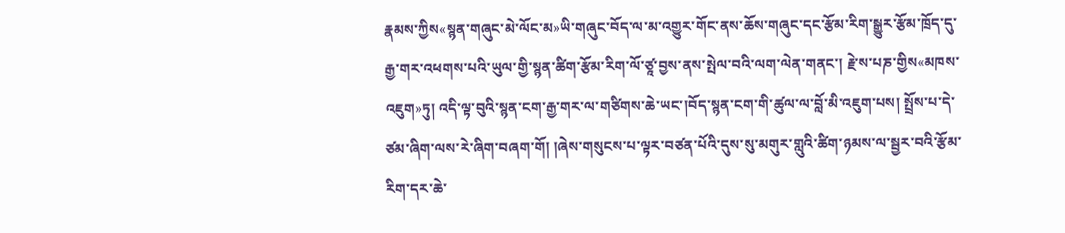རྣམས་ཀྱིས«སྙན་གཞུང་མེ་ལོང་མ»ཡི་གཞུང་བོད་ལ་མ་འགྱུར་གོང་ནས་ཆོས་གཞུང་དང་རྩོམ་རིག་སྒྱུར་རྩོམ་ཁྲོད་དུ་རྒྱ་གར་འཕགས་པའི་ཡུལ་གྱི་སྙན་ཚིག་རྩོམ་རིག་ལོ་ཙཱ་བྱས་ནས་སྤེལ་བའི་ལག་ལེན་གནང་། རྗེ་ས་པཎ་གྱིས«མཁས་འཇུག»ཏུ། འདི་ལྟ་བུའི་སྙན་ངག་རྒྱ་གར་ལ་གཙིགས་ཆེ་ཡང་།བོད་སྙན་ངག་གི་ཚུལ་ལ་བློ་མི་འཇུག་པས། སྤྲོས་པ་དེ་ཙམ་ཞིག་ལས་རེ་ཞིག་བཞག་གོ། །ཞེས་གསུངས་པ་ལྟར་བཙན་པོའི་དུས་སུ་མགུར་གླུའི་ཚིག་ཉམས་ལ་སྦྱར་བའི་རྩོམ་རིག་དར་ཆེ་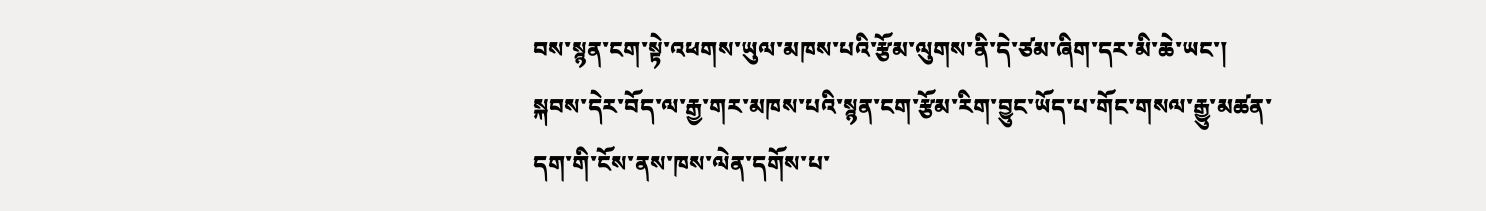བས་སྙན་ངག་སྟེ་འཕགས་ཡུལ་མཁས་པའི་རྩོམ་ལུགས་ནི་དེ་ཙམ་ཞིག་དར་མི་ཆེ་ཡང་། སྐབས་དེར་བོད་ལ་རྒྱ་གར་མཁས་པའི་སྙན་ངག་རྩོམ་རིག་བྱུང་ཡོད་པ་གོང་གསལ་རྒྱུ་མཚན་དག་གི་ངོས་ནས་ཁས་ལེན་དགོས་པ་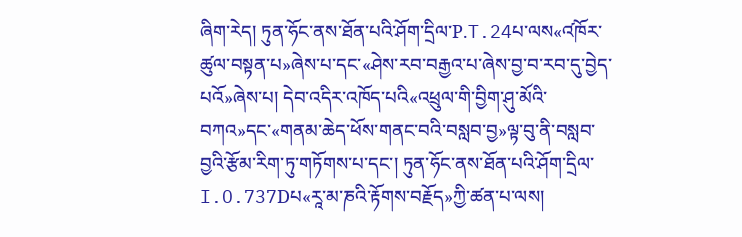ཞིག་རེད། ཏུན་ཧོང་ནས་ཐོན་པའི་ཤོག་དྲིལ་P.T.24པ་ལས«འ༹ཁོར་ཚུལ་བསྟན་པ»ཞེས་པ་དང་«ཤེས་རབ་བརྒྱའ་པ་ཞེས་བྱ་བ་རབ་དུ་བྱེད་པའོ»ཞེས་པ། དེབ་འདིར་འཁོད་པའི«འཕྲུལ་གི་བྱིག་ཤུ་མོའི་བཀའ»དང་«གནམ་ཆེད་ཕོས་གནང་བའི་བསླབ་བྱ»ལྟ་བུ་ནི་བསླབ་བྱའི་རྩོམ་རིག་ཏུ་གཏོགས་པ་དང་། ཏུན་ཧོང་ནས་ཐོན་པའི་ཤོག་དྲིལ་I.O.737Dཔ«རཱ་མ་ཎའི་རྟོགས་བརྗོད»ཀྱི་ཚན་པ་ལས།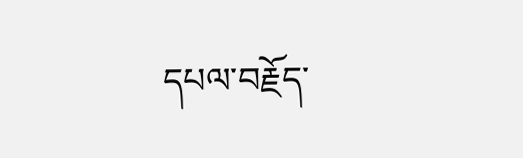དཔལ་བརྗོད་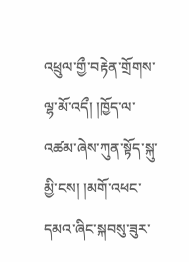འཕྲུལ་གྱྀ་བརྟེན་གྲོགས་ལྷ་མོ་འདྀ། །ཁྱོད་ལ་འཚམ་ཞེས་ཀུན་སྟོད་སྐུ་མྱི་ངས། །མགོ་འཕང་དམའ་ཞིང་སྐབསུ་ཟུར་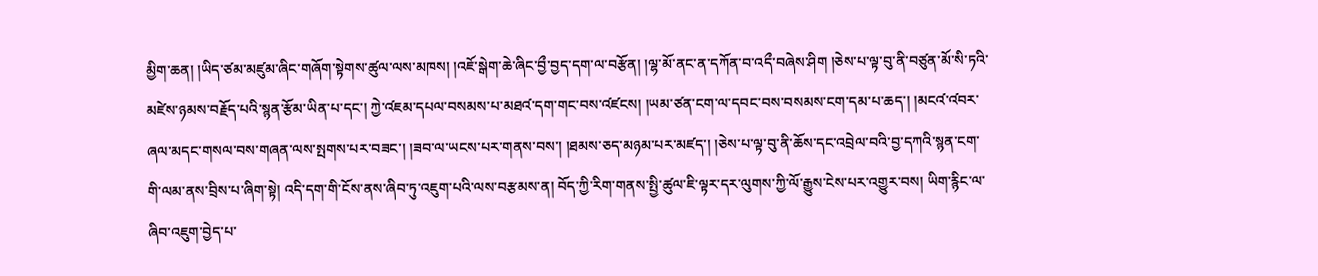མྱིག་ཆན། །ཡིད་ཙམ་མཛུམ་ཞིང་གཞོག་སྟེགས་ཚུལ་ལས་མཁས། །འཇོ་སྒེག་ཆེ་ཞིང་བྱྀ་བྱད་དག་ལ་བརྩོན། །ལྷ་མོ་ནང་ན་དཀོན་བ་འདྀ་བཞེས་ཤིག །ཅེས་པ་ལྟ་བུ་ནི་བཙུན་མོ་སི་ཏའི་མཛེས་ཉམས་བརྗོད་པའི་སྙན་རྩོམ་ཡིན་པ་དང་། ཀྱེ་འ༹ཇམ་དཔལ་བསམས་པ་མཐའ༹་དག་གང་བས་འ༹ཛངས། །ཡམ་ཙན་ངག་ལ་དབང་བས་བསམས་ངག་དམ་པ་ཆད་། །མངའ༹་འ༹བར་ཞལ་མདང་གསལ་བས་གཞན་ལས་སྤགས་པར་བཟང་། །ཟབ་ལ་ཡངས་པར་གནས་བས་། །ཐམས་ཅད་མཉམ་པར་མཛད་། །ཅེས་པ་ལྟ་བུ་ནི་ཆོས་དང་འབྲེལ་བའི་བྱ་དཀའི་སྙན་ངག་གི་ལམ་ནས་བྲིས་པ་ཞིག་སྟེ། འདི་དག་གི་ངོས་ནས་ཞིབ་ཏུ་འཇུག་པའི་ལས་བརྩམས་ན། བོད་ཀྱི་རིག་གནས་སྤྱི་ཚུལ་ཇི་ལྟར་དར་ལུགས་ཀྱི་ལོ་རྒྱུས་ངེས་པར་འགྱུར་བས། ཡིག་རྙིང་ལ་ཞིབ་འཇུག་བྱེད་པ་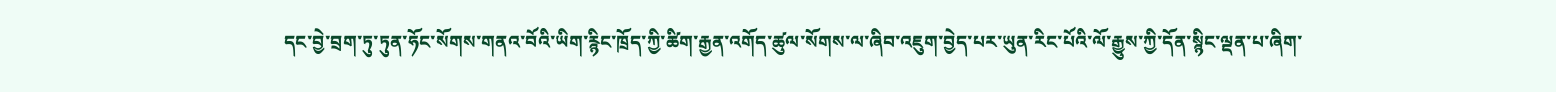དང་བྱེ་བྲག་ཏུ་ཏུན་ཧོང་སོགས་གནའ་བོའི་ཡིག་རྙིང་ཁྲོད་ཀྱི་ཚིག་རྒྱན་འགོད་ཚུལ་སོགས་ལ་ཞིབ་འཇུག་བྱེད་པར་ཡུན་རིང་པོའི་ལོ་རྒྱུས་ཀྱི་དོན་སྙིང་ལྡན་པ་ཞིག་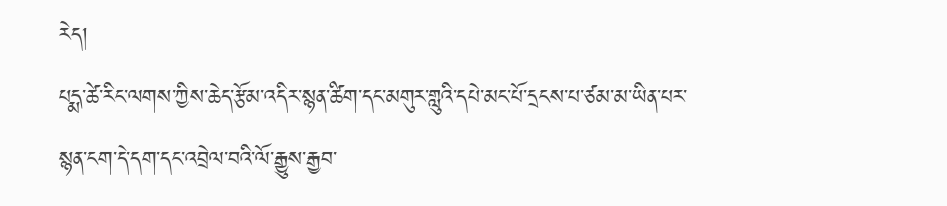རེད།
པདྨ་ཚེ་རིང་ལགས་ཀྱིས་ཆེད་རྩོམ་འདིར་སྙན་ཚིག་དང་མགུར་གླུའི་དཔེ་མང་པོ་དྲངས་པ་ཙམ་མ་ཡིན་པར་སྙན་ངག་དེ་དག་དང་འབྲེལ་བའི་ལོ་རྒྱུས་རྒྱབ་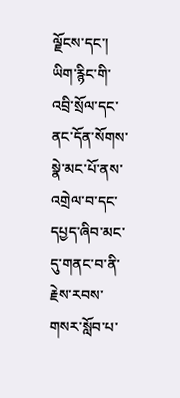ལྗོངས་དང་། ཡིག་རྙིང་གི་འབྲི་སྲོལ་དང་ནང་དོན་སོགས་སྣེ་མང་པོ་ནས་འགྲེལ་བ་དང་དཔྱད་ཞིབ་མང་དུ་གནང་བ་ནི་རྗེས་རབས་གསར་སློབ་པ་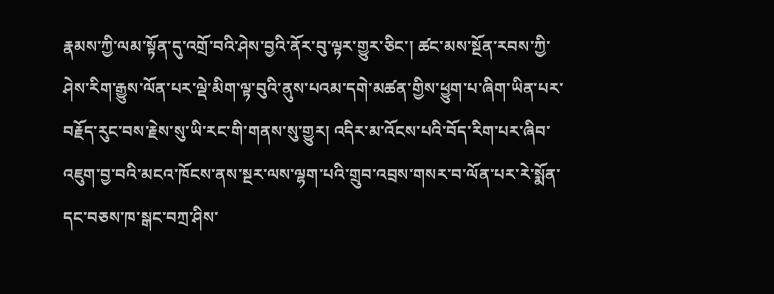རྣམས་ཀྱི་ལམ་སྟོན་དུ་འགྲོ་བའི་ཤེས་བྱའི་ནོར་བུ་ལྟར་གྱུར་ཅིང་། ཚང་མས་སྔོན་རབས་ཀྱི་ཤེས་རིག་རྒྱུས་ལོན་པར་ལྡེ་མིག་ལྟ་བུའི་ནུས་པའམ་དགེ་མཚན་གྱིས་ཕྱུག་པ་ཞིག་ཡིན་པར་བརྗོད་རུང་བས་རྗེས་སུ་ཡི་རང་གི་གནས་སུ་གྱུར། འདིར་མ་འོངས་པའི་བོད་རིག་པར་ཞིབ་འཇུག་བྱ་བའི་མངའ་ཁོངས་ནས་སྔར་ལས་ལྷག་པའི་གྲུབ་འབྲས་གསར་བ་ལོན་པར་རེ་སྨོན་དང་བཅས་ཁ་སྒང་བཀྲ་ཤིས་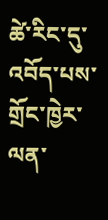ཚེ་རིང་དུ་འབོད་པས་གྲོང་ཁྱེར་ལན་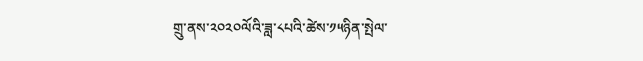གྲུ་ནས་༢༠༢༠ལོའི་ཟླ་༨པའི་ཚེས་༡༥ཉིན་སྤེལ་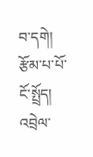བ་དགེ།
རྩོམ་པ་པོ་ངོ་སྤྲོད།
འབྲེལ་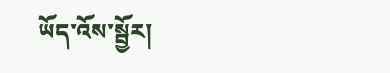ཡོད་འོས་སྦྱོར།